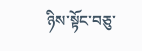ཉིས་སྟོང་བཅུ་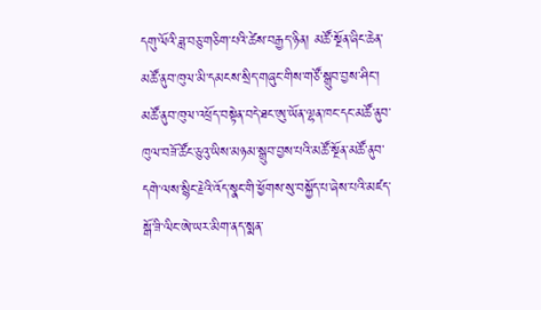དགུ་ལོའི་ཟླ་བཅུ་གཅིག་པའི་ཚེས་བརྒྱད་ཉིན། མཚོ་སྔོན་ཞིང་ཆེན་མཚོ་ནུབ་ཁུལ་མི་དམངས་སྲིད་གཞུང་གིས་གཙོ་སྒྲུབ་བྱས་ཤིང་། མཚོ་ནུབ་ཁུལ་འཕྲོད་བསྟེན་བདེ་ཐང་ཨུ་ཡོན་ལྷན་ཁང་དང་མཚོ་ནུབ་ཁུལ་བཟོ་ཚོང་ཅུའུ་ཡིས་མཉམ་སྒྲུབ་བྱས་པའི་མཚོ་སྔོན་མཚོ་ནུབ་དགེ་ལས་སྙིང་རྗེའི་འོད་སྣང་གི་ཕྱོགས་སུ་བསྐྱོད་པ་ཞེས་པའི་མཛད་སྒོ་ཟི་ལིང་ཨེ་ཡར་མིག་ནད་སྨན་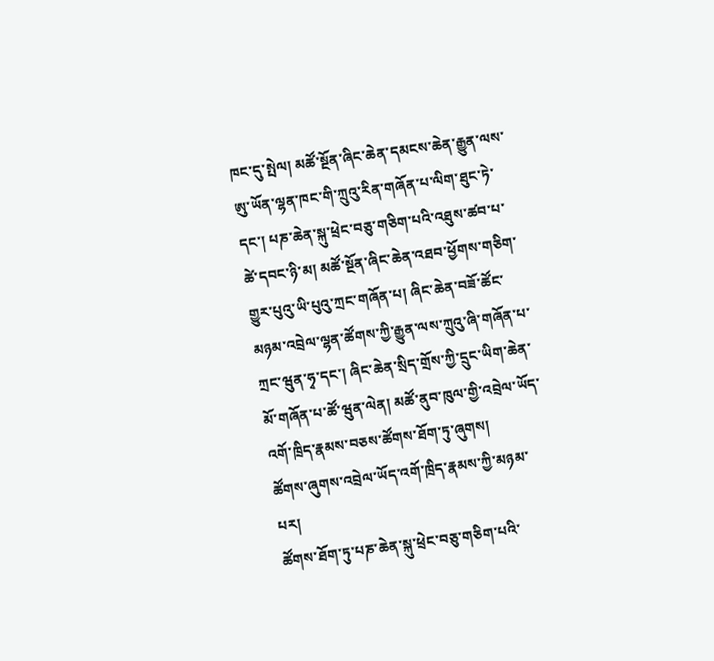ཁང་དུ་སྤེལ། མཚོ་སྔོན་ཞིང་ཆེན་དམངས་ཆེན་རྒྱུན་ལས་ཨུ་ཡོན་ལྷན་ཁང་གི་ཀྲུའུ་རིན་གཞོན་པ་ལིག་ཐུང་ཏེ་དང་། པཎ་ཆེན་སྐུ་ཕྲེང་བཅུ་གཅིག་པའི་འཐུས་ཚབ་པ་ཚེ་དབང་ཉི་མ། མཚོ་སྔོན་ཞིང་ཆེན་འཐབ་ཕྱོགས་གཅིག་གྱུར་པུའུ་ཡི་པུའུ་ཀྲང་གཞོན་པ། ཞིང་ཆེན་བཟོ་ཚོང་མཉམ་འབྲེལ་ལྷན་ཚོགས་ཀྱི་རྒྱུན་ལས་ཀྲུའུ་ཞི་གཞོན་པ་ཀྲང་ཝུན་ཧྭ་དང་། ཞིང་ཆེན་སྲིད་གྲོས་ཀྱི་དྲུང་ཡིག་ཆེན་མོ་གཞོན་པ་ཚོ་ཝུན་ལེན། མཚོ་ནུབ་ཁུལ་གྱི་འབྲེལ་ཡོད་འགོ་ཁྲིད་རྣམས་བཅས་ཚོགས་ཐོག་ཏུ་ཞུགས།
ཚོགས་ཞུགས་འབྲེལ་ཡོད་འགོ་ཁྲིད་རྣམས་ཀྱི་མཉམ་པར།
ཚོགས་ཐོག་ཏུ་པཎ་ཆེན་སྐུ་ཕྲེང་བཅུ་གཅིག་པའི་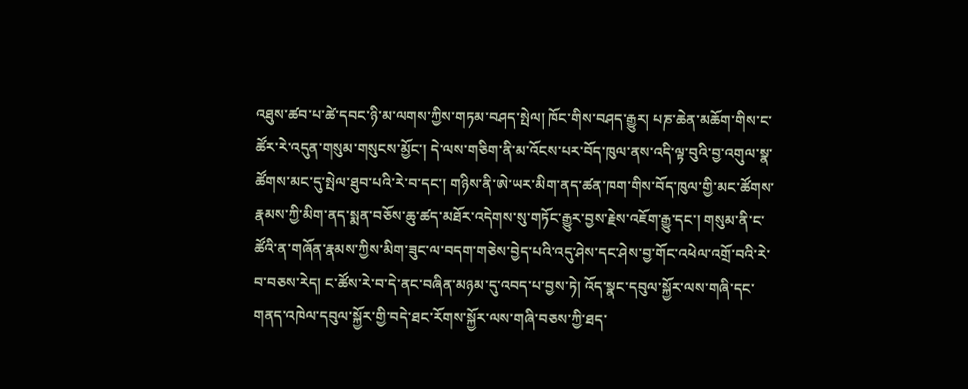འཐུས་ཚབ་པ་ཚེ་དབང་ཉི་མ་ལགས་ཀྱིས་གཏམ་བཤད་སྤེལ། ཁོང་གིས་བཤད་རྒྱུར། པཎ་ཆེན་མཆོག་གིས་ང་ཚོར་རེ་འདུན་གསུམ་གསུངས་མྱོང་། དེ་ལས་གཅིག་ནི་མ་འོངས་པར་བོད་ཁུལ་ནས་འདི་ལྟ་བུའི་བྱ་འགུལ་སྣ་ཚོགས་མང་དུ་སྤེལ་ཐུབ་པའི་རེ་བ་དང་། གཉིས་ནི་ཨེ་ཡར་མིག་ནད་ཚན་ཁག་གིས་བོད་ཁུལ་གྱི་མང་ཚོགས་རྣམས་ཀྱི་མིག་ནད་སྨན་བཅོས་ཆུ་ཚད་མཐོར་འདེགས་སུ་གཏོང་རྒྱུར་བྱས་རྗེས་འཇོག་རྒྱུ་དང་། གསུམ་ནི་ང་ཚོའི་ན་གཞོན་རྣམས་ཀྱིས་མིག་ཟུང་ལ་བདག་གཅེས་བྱེད་པའི་འདུ་ཤེས་དང་ཤེས་བྱ་གོང་འཕེལ་འགྲོ་བའི་རེ་བ་བཅས་རེད། ང་ཚོས་རེ་བ་དེ་ནང་བཞིན་མཉམ་དུ་འབད་པ་བྱས་ཏེ། འོད་སྣང་དབུལ་སྐྱོར་ལས་གཞི་དང་གནད་འཁེལ་དབུལ་སྐྱོར་གྱི་བདེ་ཐང་རོགས་སྐྱོར་ལས་གཞི་བཅས་ཀྱི་ཐད་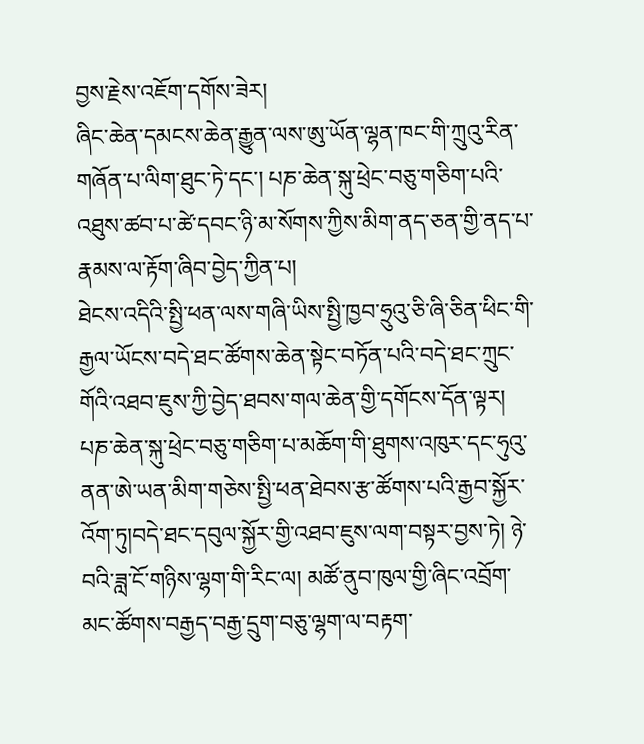བྱས་རྗེས་འཇོག་དགོས་ཟེར།
ཞིང་ཆེན་དམངས་ཆེན་རྒྱུན་ལས་ཨུ་ཡོན་ལྷན་ཁང་གི་ཀྲུའུ་རིན་གཞོན་པ་ལིག་ཐུང་ཏེ་དང་། པཎ་ཆེན་སྐུ་ཕྲེང་བཅུ་གཅིག་པའི་འཐུས་ཚབ་པ་ཚེ་དབང་ཉི་མ་སོགས་ཀྱིས་མིག་ནད་ཅན་གྱི་ནད་པ་རྣམས་ལ་རྟོག་ཞིབ་བྱེད་ཀྱིན་པ།
ཐེངས་འདིའི་སྤྱི་ཕན་ལས་གཞི་ཡིས་སྤྱི་ཁྱབ་ཧྲུའུ་ཅི་ཞི་ཅིན་ཕིང་གི་རྒྱལ་ཡོངས་བདེ་ཐང་ཚོགས་ཆེན་སྟེང་བཏོན་པའི་བདེ་ཐང་ཀྲུང་གོའི་འཐབ་ཇུས་ཀྱི་བྱེད་ཐབས་གལ་ཆེན་གྱི་དགོངས་དོན་ལྟར། པཎ་ཆེན་སྐུ་ཕྲེང་བཅུ་གཅིག་པ་མཆོག་གི་ཐུགས་འཁུར་དང་ཧུའུ་ནན་ཨེ་ཡན་མིག་གཅེས་སྤྱི་ཕན་ཐེབས་རྩ་ཚོགས་པའི་རྒྱབ་སྐྱོར་འོག་ཏུ།བདེ་ཐང་དབུལ་སྐྱོར་གྱི་འཐབ་ཇུས་ལག་བསྟར་བྱས་ཏེ། ཉེ་བའི་ཟླ་ངོ་གཉིས་ལྷག་གི་རིང་ལ། མཚོ་ནུབ་ཁུལ་གྱི་ཞིང་འབྲོག་མང་ཚོགས་བརྒྱད་བརྒྱ་དྲུག་བཅུ་ལྷག་ལ་བརྟག་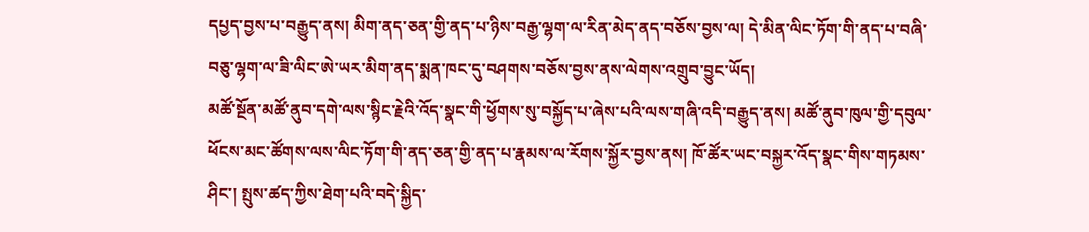དཔྱད་བྱས་པ་བརྒྱུད་ནས། མིག་ནད་ཅན་གྱི་ནད་པ་ཉིས་བརྒྱ་ལྷག་ལ་རིན་མེད་ནད་བཅོས་བྱས་ལ། དེ་མིན་ལིང་ཏོག་གི་ནད་པ་བཞི་བཅུ་ལྷག་ལ་ཟི་ལིང་ཨེ་ཡར་མིག་ནད་སྨན་ཁང་དུ་བཤགས་བཅོས་བྱས་ནས་ལེགས་འགྲུབ་བྱུང་ཡོད།
མཚོ་སྔོན་མཚོ་ནུབ་དགེ་ལས་སྙིང་རྗེའི་འོད་སྣང་གི་ཕྱོགས་སུ་བསྐྱོད་པ་ཞེས་པའི་ལས་གཞི་འདི་བརྒྱུད་ནས། མཚོ་ནུབ་ཁུལ་གྱི་དབུལ་ཕོངས་མང་ཚོགས་ལས་ལིང་ཏོག་གི་ནད་ཅན་གྱི་ནད་པ་རྣམས་ལ་རོགས་སྐྱོར་བྱས་ནས། ཁོ་ཚོར་ཡང་བསྐྱར་འོད་སྣང་གིས་གཏམས་ཤིང་། སྤུས་ཚད་ཀྱིས་ཐེག་པའི་བདེ་སྐྱིད་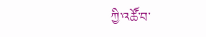ཀྱི་འཚོ་བ་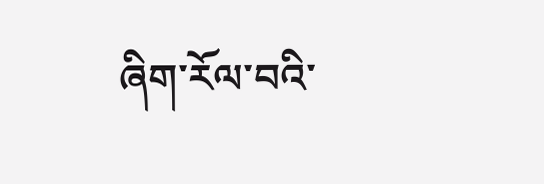ཞིག་རོལ་བའི་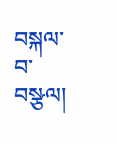བསྐལ་བ་བསྩལ།